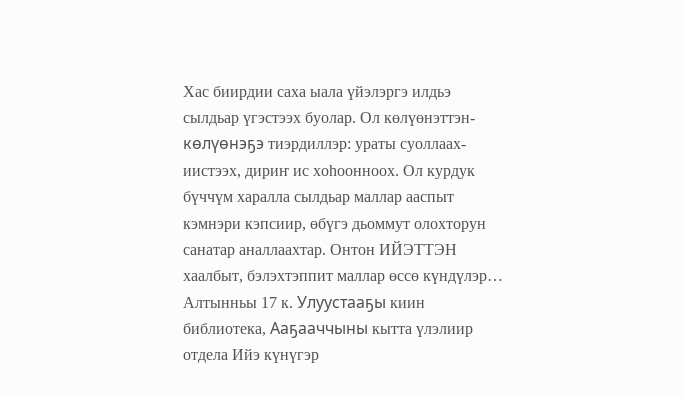Хас биирдии саха ыала үйэлэргэ илдьэ сылдьар үгэстээх буолар. Ол көлүөнэттэн-көлүөнэҕэ тиэрдиллэр: ураты суоллаах-иистээх, дириҥ ис хоһоонноох. Ол курдук бүччүм харалла сылдьар маллар ааспыт кэмнэри кэпсиир, өбүгэ дьоммут олохторун санатар аналлаахтар. Онтон ИЙЭТТЭН хаалбыт, бэлэхтэппит маллар өссө күндүлэр…
Алтынньы 17 к. Улуустааҕы киин библиотека, Ааҕааччыны кытта үлэлиир отдела Ийэ күнүгэр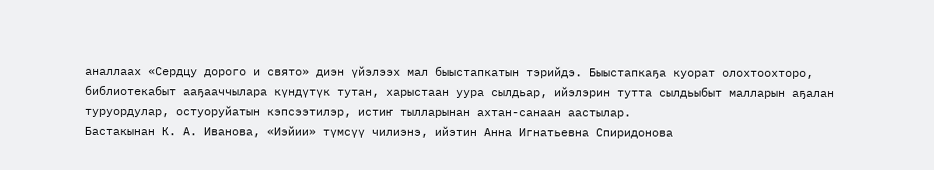аналлаах «Сердцу дорого и свято» диэн үйэлээх мал быыстапкатын тэрийдэ. Быыстапкаҕа куорат олохтоохторо, библиотекабыт ааҕааччылара күндүтүк тутан, харыстаан уура сылдьар, ийэлэрин тутта сылдьыбыт малларын аҕалан туруордулар, остуоруйатын кэпсээтилэр, истиҥ тылларынан ахтан-санаан аастылар.
Бастакынан К. А. Иванова, «Иэйии» түмсүү чилиэнэ, ийэтин Анна Игнатьевна Спиридонова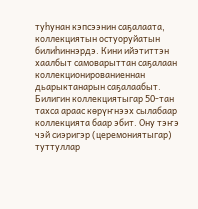туһунан кэпсээнин саҕалаата, коллекциятын остуоруйатын билиһиннэрдэ. Кини ийэтиттэн хаалбыт самоварыттан саҕалаан коллекционированиеннан дьарыктанарын саҕалаабыт. Билигин коллекциятыгар 50-тан тахса араас көрүҥнээх сылабаар коллекцията баар эбит. Ону тэҥэ чэй сиэригэр (церемониятыгар) туттуллар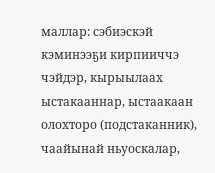маллар: сэбиэскэй кэминээҕи кирпииччэ чэйдэр, кырыылаах ыстакааннар, ыстаакаан олохторо (подстаканник), чаайынай ньуоскалар,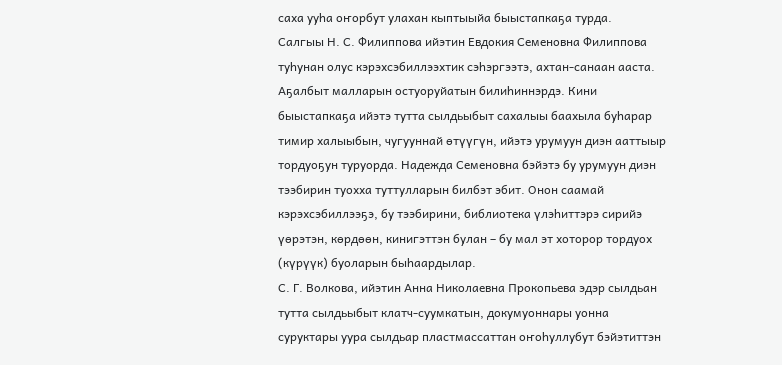саха ууһа оҥорбут улахан кыптыыйа быыстапкаҕа турда.
Салгыы Н. С. Филиппова ийэтин Евдокия Семеновна Филиппова туһунан олус кэрэхсэбиллээхтик сэһэргээтэ, ахтан-санаан ааста. Аҕалбыт малларын остуоруйатын билиһиннэрдэ. Кини быыстапкаҕа ийэтэ тутта сылдьыбыт сахалыы баахыла буһарар тимир халыыбын, чугууннай өтүүгүн, ийэтэ урумуун диэн ааттыыр тордуоҕун туруорда. Надежда Семеновна бэйэтэ бу урумуун диэн тээбирин туохха туттулларын билбэт эбит. Онон саамай кэрэхсэбиллээҕэ, бу тээбирини, библиотека үлэһиттэрэ сирийэ үөрэтэн, көрдөөн, кинигэттэн булан – бу мал эт хоторор тордуох (күрүүк) буоларын быһаардылар.
С. Г. Волкова, ийэтин Анна Николаевна Прокопьева эдэр сылдьан тутта сылдьыбыт клатч-суумкатын, докумуоннары уонна суруктары уура сылдьар пластмассаттан оҥоһуллубут бэйэтиттэн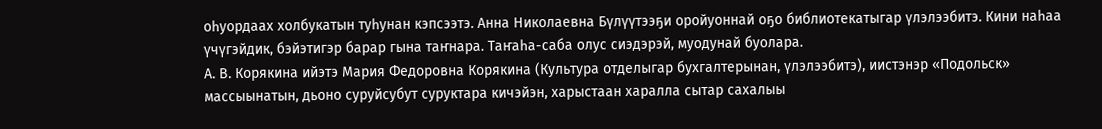оһуордаах холбукатын туһунан кэпсээтэ. Анна Николаевна Бүлүүтээҕи оройуоннай оҕо библиотекатыгар үлэлээбитэ. Кини наһаа үчүгэйдик, бэйэтигэр барар гына таҥнара. Таҥаһа-саба олус сиэдэрэй, муодунай буолара.
А. В. Корякина ийэтэ Мария Федоровна Корякина (Культура отделыгар бухгалтерынан, үлэлээбитэ), иистэнэр «Подольск» массыынатын, дьоно суруйсубут суруктара кичэйэн, харыстаан харалла сытар сахалыы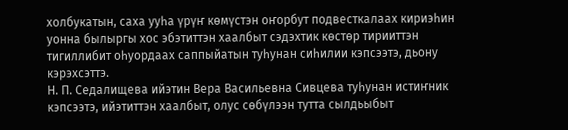холбукатын, саха ууһа үрүҥ көмүстэн оҥорбут подвесткалаах кириэһин уонна былыргы хос эбэтиттэн хаалбыт сэдэхтик көстөр тирииттэн тигиллибит оһуордаах саппыйатын туһунан сиһилии кэпсээтэ, дьону кэрэхсэттэ.
Н. П. Седалищева ийэтин Вера Васильевна Сивцева туһунан истиҥник кэпсээтэ, ийэтиттэн хаалбыт, олус сөбүлээн тутта сылдьыбыт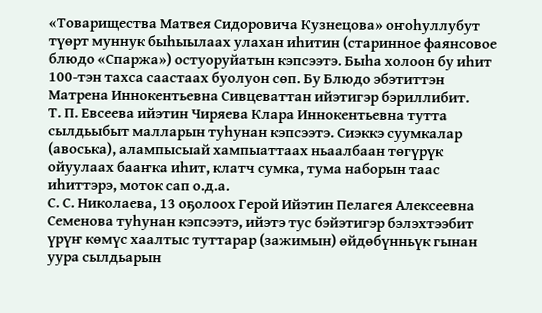«Товарищества Матвея Сидоровича Кузнецова» оҥоһуллубут түөрт муннук быһыылаах улахан иһитин (старинное фаянсовое блюдо «Спаржа») остуоруйатын кэпсээтэ. Быһа холоон бу иһит 100-тэн тахса саастаах буолуон сөп. Бу Блюдо эбэтиттэн Матрена Иннокентьевна Сивцеваттан ийэтигэр бэриллибит.
Т. П. Евсеева ийэтин Чиряева Клара Иннокентьевна тутта сылдьыбыт малларын туһунан кэпсээтэ. Сиэккэ суумкалар (авоська), алампысыай хампыаттаах ньаалбаан төгүрүк ойуулаах бааҥка иһит, клатч сумка, тума наборын таас иһиттэрэ, моток сап о.д.а.
С. С. Николаева, 13 оҕолоох Герой Ийэтин Пелагея Алексеевна Семенова туһунан кэпсээтэ, ийэтэ тус бэйэтигэр бэлэхтээбит үрүҥ көмүс хаалтыс туттарар (зажимын) өйдөбүнньүк гынан уура сылдьарын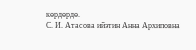көрдөрдө.
С. И. Атасова ийэтин Анна Архиповна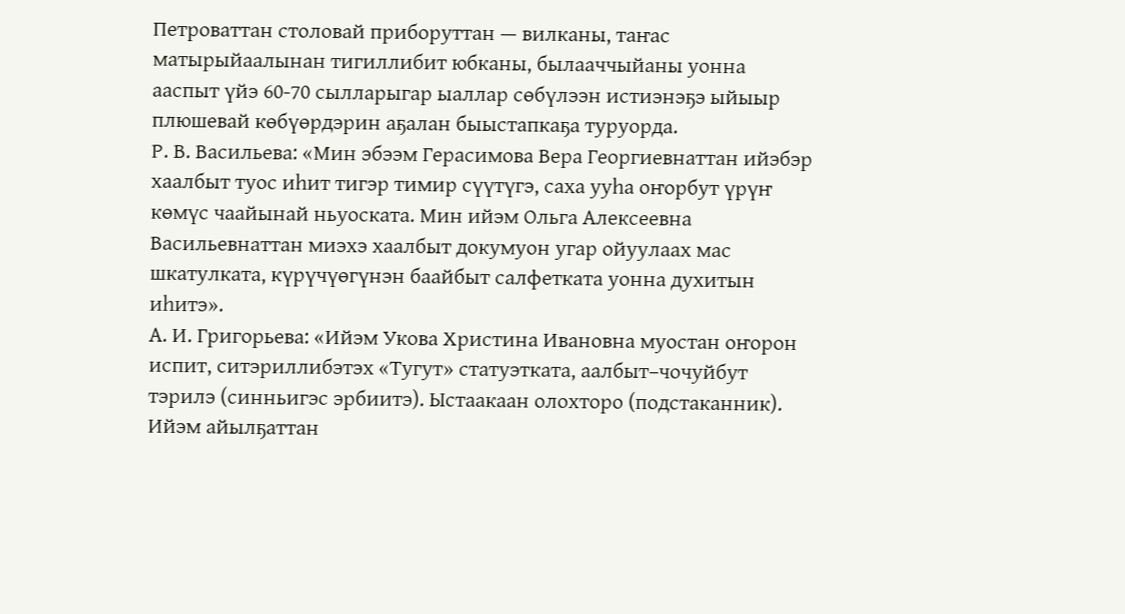Петроваттан столовай приборуттан — вилканы, таҥас матырыйаалынан тигиллибит юбканы, былааччыйаны уонна ааспыт үйэ 60-70 сылларыгар ыаллар сөбүлээн истиэнэҕэ ыйыыр плюшевай көбүөрдэрин аҕалан быыстапкаҕа туруорда.
Р. В. Васильева: «Мин эбээм Герасимова Вера Георгиевнаттан ийэбэр хаалбыт туос иһит тигэр тимир сүүтүгэ, саха ууһа оҥорбут үрүҥ көмүс чаайынай ньуоската. Мин ийэм Ольга Алексеевна Васильевнаттан миэхэ хаалбыт докумуон угар ойуулаах мас шкатулката, күрүчүөгүнэн баайбыт салфетката уонна духитын иһитэ».
А. И. Григорьева: «Ийэм Укова Христина Ивановна муостан оҥорон испит, ситэриллибэтэх «Тугут» статуэтката, аалбыт–чочуйбут тэрилэ (синньигэс эрбиитэ). Ыстаакаан олохторо (подстаканник). Ийэм айылҕаттан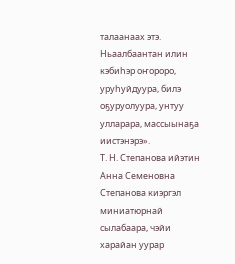талаанаах этэ. Ньаалбаантан илин кэбиһэр оҥороро, уруһуйдуура, билэ оҕуруолуура, унтуу улларара, массыынаҕа иистэнэрэ».
Т. Н. Степанова ийэтин Анна Семеновна Степанова киэргэл миниатюрнай сылабаара, чэйи харайан уурар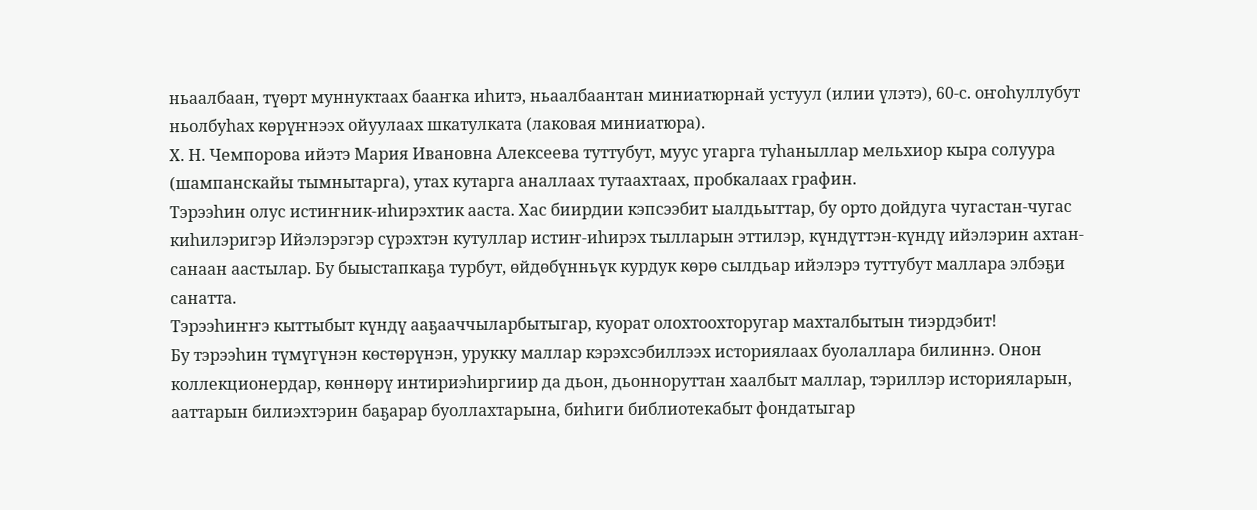ньаалбаан, түөрт муннуктаах бааҥка иһитэ, ньаалбаантан миниатюрнай устуул (илии үлэтэ), 60-с. оҥоһуллубут ньолбуһах көрүҥнээх ойуулаах шкатулката (лаковая миниатюра).
Х. Н. Чемпорова ийэтэ Мария Ивановна Алексеева туттубут, муус угарга туһаныллар мельхиор кыра солуура (шампанскайы тымнытарга), утах кутарга аналлаах тутаахтаах, пробкалаах графин.
Тэрээһин олус истиҥник-иһирэхтик ааста. Хас биирдии кэпсээбит ыалдьыттар, бу орто дойдуга чугастан-чугас киһилэригэр Ийэлэрэгэр сүрэхтэн кутуллар истиҥ-иһирэх тылларын эттилэр, күндүттэн-күндү ийэлэрин ахтан-санаан аастылар. Бу быыстапкаҕа турбут, өйдөбүнньүк курдук көрө сылдьар ийэлэрэ туттубут маллара элбэҕи санатта.
Тэрээһиҥҥэ кыттыбыт күндү ааҕааччыларбытыгар, куорат олохтоохторугар махталбытын тиэрдэбит!
Бу тэрээһин түмүгүнэн көстөрүнэн, урукку маллар кэрэхсэбиллээх историялаах буолаллара билиннэ. Онон коллекционердар, көннөрү интириэһиргиир да дьон, дьонноруттан хаалбыт маллар, тэриллэр историяларын, ааттарын билиэхтэрин баҕарар буоллахтарына, биһиги библиотекабыт фондатыгар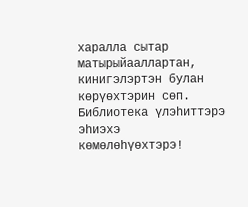харалла сытар матырыйааллартан, кинигэлэртэн булан көрүөхтэрин сөп. Библиотека үлэһиттэрэ эһиэхэ көмөлөһүөхтэрэ!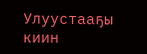Улуустааҕы киин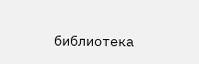библиотека